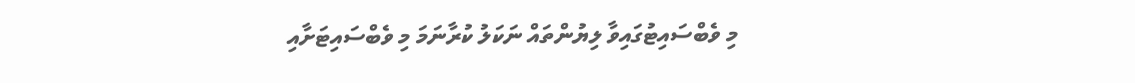މި ވެބްސައިޓުގައިވާ ލިޔުންތައް ނަކަލު ކުރާނަމަ މި ވެބްސައިޓަށާއި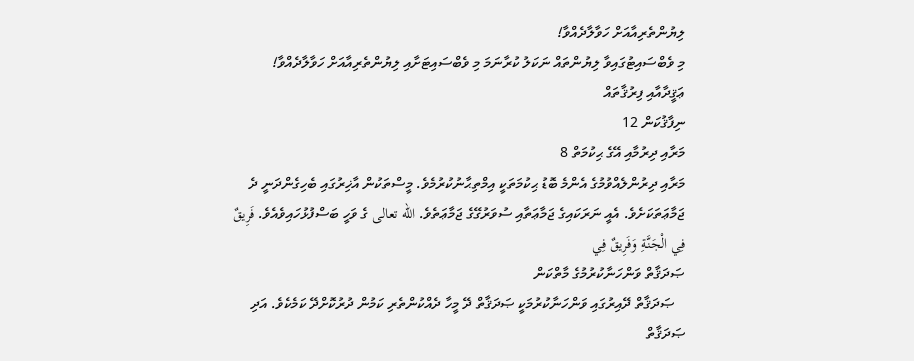ލިޔުންތެރިއާއަށް ހަވާލާދެއްވާ!
މި ވެބްސައިޓުގައިވާ ލިޔުންތައް ނަކަލު ކުރާނަމަ މި ވެބްސައިޓަށާއި ލިޔުންތެރިއާއަށް ހަވާލާދެއްވާ!
ޢަޤީދާއާއި ފިރުޤާތައް
ނިފާޤުކަން 12
މަރާއި ދިރުމާއި އޭގެ ޙިކުމަތް 8
މަރާއި ދިރުންލެއްވުމުގެ އެންމެ ބޮޑު ޙިކުމަތަކީ އިމްތިޙާނުކުރުމެވެ. މީސްތަކުން އާޚިރުގައި ބެހިގެންދަނީ ދެ ޖަމާޢަތަކަށެވެ. އެއީ ނަރަކައިގެ ޖަމާޢަތާއި ސުވަރުގޭގެ ޖަމާޢަތެވެ. الله تعالى ގެ ވަހީ ބަސްފުޅުހައިވެއެވެ. فَرِيقٌ فِي الْجَنَّةِ وَفَرِيقٌ فِي
ޞަދަޤާތް ވަންހަނާކުރުމުގެ މާތްކަން
   ޞަދަޤާތް ދޭއިރުގައި ވަންހަނާކުރުމަކީ ޞަދަޤާތް ދޭ މީހާ ދެއްކުންތެރި ކަމުން ދުރުކޮށްދޭ ކަމެކެވެ. އަދި ޞަދަޤާތް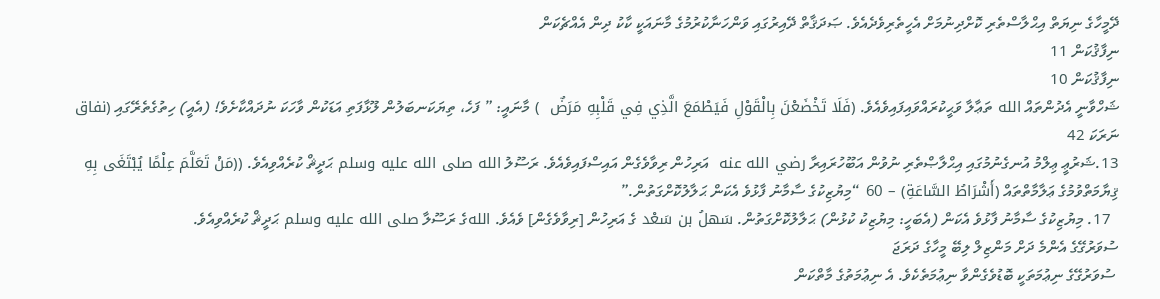ދޭމީހާގެ ނިޔަތް އިޙްލާސްތެރި ކޮށްދިނުމަށް އެހީތެރިވެދެއެވެ. ޞަދަޤާތް ދޭއިރުގައި ވަންހަނާކުރުމުގެ މާނައަކީ ކާކު ދިން އެއްޗެކަން
ނިފާޤުކަން 11
ނިފާޤުކަން 10
ޝަހްވާނީ އެދުންތައް الله ތަޢާލާ ވަޙީކުރައްވައިފައިވެއެވެ. (فَلَا تَخْضَعْنَ بِالْقَوْلِ فَيَطْمَعَ الَّذِي فِي قَلْبِهِ مَرَضٌ  ) މާނައީ: ” ފަހެ، ތިޔަކަނބަލުން ލޫޅާފަތި އަޑަކުން ވާހަކަ ނުދައްކާށެވެ! (އެއީ) ހިތުގެތެރޭގައި (نفاق
ނަރަކަ 42
13.ޝަރުޢީ ޢިލްމު އުނގެނުމުގައި އިޙްލާޞްތެރި ނުވުން އަބޫހުރައިރާ رضي الله عنه  އަރިހުން ރިވާވެގެން އައިސްފައިވެއެވެ. ރަސޫލު الله صلى الله عليه وسلم ޙަދީޘް ކުރެއްވިއެވެ. ((مَنْ تَعَلَّمَ عِلْمًا يُبْتَغَى بِهِ
ޤިޔާމަތްވުމުގެ ޢަލާމާތްތައް (أَشْرَاطُ السَّاعَةِ) – 60 “މިޔުޒިކުގެ ސާމާނު ފާޅުވެ އެކަން ޙަލާލުކޮށްގަތުން.”
  17. މިޔުޒިކުގެ ސާމާނު ފާޅުވެ އެކަން (އެބަހީ: މިޔުޒިކު ކުޅުން) ޙަލާލުކޮށްގަތުން. سَهلُ بن سَعْد ގެ އަރިހުން [ރިވާވެގެން] ވެއެވެ. اللهގެ ރަސޫލާ صلى الله عليه وسلم ޙަދީޘް ކުރެއްވިއެވެ.
ސުވަރުގޭގެ އެންމެ ދަށް މަންޒިލް ލިބޭ މީހާގެ ދަރަޖަ
 ސުވަރުގޭގެ ނިޢުމަތަކީ ބޮޑުވެގެންވާ ނިޢުމަތެކެވެ. އެ ނިޢުމަތުގެ މާތްކަން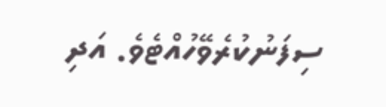ސިފަނުކުރެވޭހުއްޓެވެ. އަދި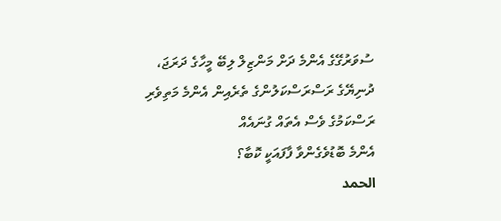ސުވަރުގޭގެ އެންމެ ދަށް މަންޒިލް ލިބޭ މީހާގެ ދަރަޖަ، ދުނިޔޭގެ ރަސްރަސްކަލުންގެ ތެރެއިން އެންމެ މަތިވެރި ރަސްކަމުގެ ވެސް އެތައް ގުނައެއް
އެންމެ ބޮޑުވެގެންވާ ފާފައަކީ ކޮބާ؟
الحمد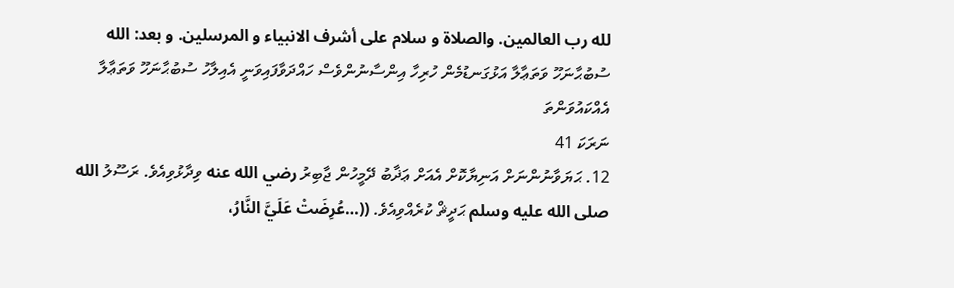لله رب العالمين. والصلاة و سلام على أشرف الانبياء و المرسلين. و بعد: الله ސުބުޙާނަހޫ ވަތަޢާލާ އަޅުގަނޑުމެން ހުރިހާ އިންސާނުންވެސް ހައްދަވާފައިވަނީ އެއިލާހު ސުބުޙާނަހޫ ވަތަޢާލާ އެއްކައުވަންތަ
ނަރަކަ 41
12. ޙަޔަވާނުންނަށް އަނިޔާކޮށް އެއަށް ޢަޛާބު ދޭމީހުން ޖާބިރު رضي الله عنه ވިދާޅުވިއެވެ. ރަސޫލު الله صلى الله عليه وسلم ޙަދީޘް ކުރެއްވިއެވެ. ((…عُرِضَتْ عَلَيَّ النَّارُ،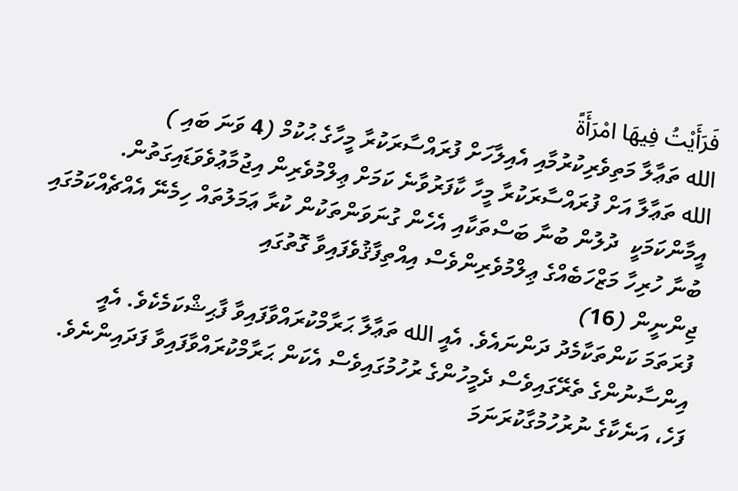فَرَأَيْتُ فِيهَا امْرَأَةً
الله ތަޢާލާ މަތިވެރިކުރުމާއި އެއިލާހަށް ފުރައްސާރަކުރާ މީހާގެ ޙުކުމް (4 ވަނަ ބައި )
الله ތަޢާލާ އަށް ފުރައްސާރަކުރާ މީހާ ކާފަރުވާނެ ކަމަށް ޢިލްމުވެރިން އިޖުމާޢުވެވަޑައިގަތުން. އީމާންކަމަކީ  ދުލުން ބުނާ ބަސްތަކާއި އެހެން ގުނަވަންތަކުން ކުރާ ޢަމަލުތައް ހިމެނޭ އެއްޗެއްކަމުގައި ބުނާ ހުރިހާ މަޒްހަބެއްގެ ޢިލްމުވެރިންވެސް އިއްތިފާޤުވެފައިވާ ގޮތުގައި
ޖިންނީން (16)
ފުރަތަމަ ކަންތަކާމެދު ދަންނައެވެ. އެއީ الله ތަޢާލާ ޙަރާމްކުރައްވާފައިވާ ފާޙިޝްކަމެކެވެ. އެއީ އިންސާނުންގެ ތެރޭގައިވެސް ދެމީހުންގެ ރުހުމުގައިވެސް އެކަން ޙަރާމްކުރައްވާފައިވާ ފަދައިންނެވެ. ފަހެ، އަނެކާގެ ނުރުހުމުގާކުރަނަމަ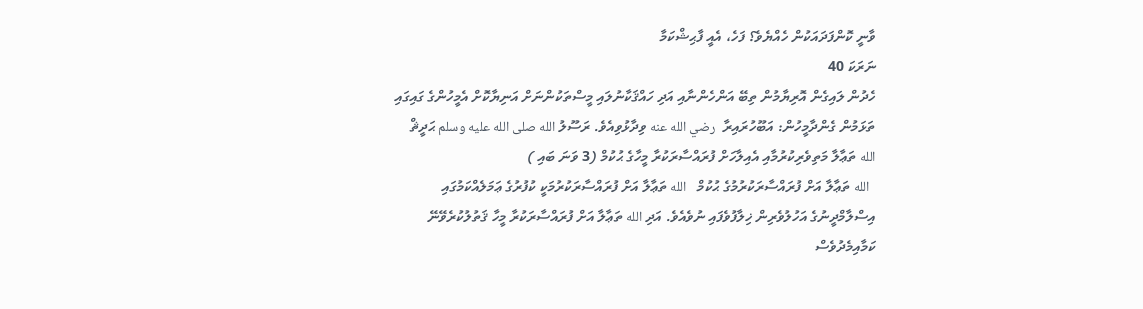ވާނީ ކޮންފަދައަކުން ހެއްޔެވެ؟ ފަހެ، އެއީ ފާޙިޝްކަމާ
ނަރަކަ 40
ހެދުން ލައިގެން އޮރިޔާމުން ތިބޭ އަންހެންނާއި އަދި ހައްޤަކާނުލައި މީސްތަކުންނަށް އަނިޔާކޮށް އެމީހުންގެ ގައިގައި ތަޅަމުން ގެންދާމީހުން: އަބޫހުރައިރާ  رضي الله عنه ވިދާޅުވިއެވެ. ރަސޫލު الله صلى الله عليه وسلم ޙަދީޘް
الله ތަޢާލާ މަތިވެރިކުރުމާއި އެއިލާހަށް ފުރައްސާރަކުރާ މީހާގެ ޙުކުމް (3 ވަނަ ބައި )
  الله ތަޢާލާ އަށް ފުރައްސާރަކުރުމުގެ ޙުކުމް   الله ތަޢާލާ އަށް ފުރައްސާރަކުރުމަކީ ކުފުރުގެ ޢަމަލެއްކަމުގައި އިސްލާމްދީނުގެ އަހުލުވެރިން ޚިލާފުވެފައި ނުވެއެވެ. އަދި الله ތަޢާލާ އަށް ފުރައްސާރަކުރާ މީހާ ޤަތުލުކުރެވޭނޭ ކަމާއިމެދުވެސް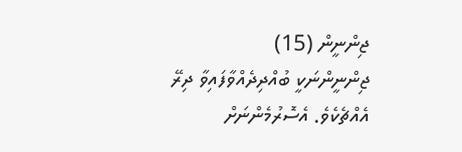ޖިންނީން (15)
ޖިންނީންނަކީ ބުއްދިދެއްވާފައިވާ ދިރޭ އެއްޗެކެވެ. އެސޮރުމެންނަށް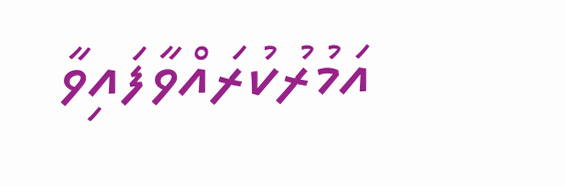އަމުރުކުރައްވާފައިވާ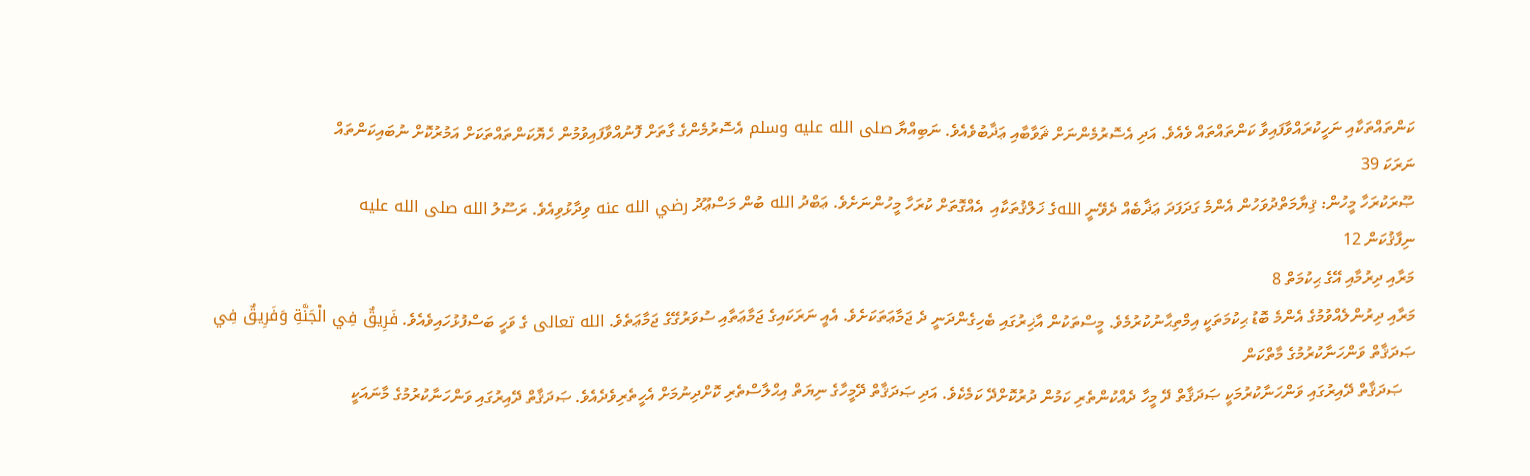ކަންތައްތަކާއި ނަހީކުރައްވާފައިވާ ކަންތައްތައް ވެއެވެ. އަދި އެސޮރުމެންނަށް ޘަވާބާއި ޢަޛާބުވެއެވެ. ނަބިއްޔާ صلى الله عليه وسلم އެސޮރުމެންގެ ގާތަށް ފޮނުއްވާފައިވުމުން ހެޔޮކަންތައްތަކަށް އަމުރުކޮށް ނުބައިކަންތައް
ނަރަކަ 39
ޞޫރަކުރަހާ މީހުން: ޤިޔާމަތްދުވަހުން އެންމެ ގަދަފަދަ ޢަޛާބެއް ދެވޭނީ اللهގެ ޚަލްޤުތަކާއި  އެއްގޮތަށް ކުރަހާ މީހުންނަށެވެ. ޢަބްދު الله ބުން މަސްޢޫދު رضي الله عنه ވިދާޅުވިއެވެ. ރަސޫލު الله صلى الله عليه
ނިފާޤުކަން 12
މަރާއި ދިރުމާއި އޭގެ ޙިކުމަތް 8
މަރާއި ދިރުންލެއްވުމުގެ އެންމެ ބޮޑު ޙިކުމަތަކީ އިމްތިޙާނުކުރުމެވެ. މީސްތަކުން އާޚިރުގައި ބެހިގެންދަނީ ދެ ޖަމާޢަތަކަށެވެ. އެއީ ނަރަކައިގެ ޖަމާޢަތާއި ސުވަރުގޭގެ ޖަމާޢަތެވެ. الله تعالى ގެ ވަހީ ބަސްފުޅުހައިވެއެވެ. فَرِيقٌ فِي الْجَنَّةِ وَفَرِيقٌ فِي
ޞަދަޤާތް ވަންހަނާކުރުމުގެ މާތްކަން
   ޞަދަޤާތް ދޭއިރުގައި ވަންހަނާކުރުމަކީ ޞަދަޤާތް ދޭ މީހާ ދެއްކުންތެރި ކަމުން ދުރުކޮށްދޭ ކަމެކެވެ. އަދި ޞަދަޤާތް ދޭމީހާގެ ނިޔަތް އިޙްލާސްތެރި ކޮށްދިނުމަށް އެހީތެރިވެދެއެވެ. ޞަދަޤާތް ދޭއިރުގައި ވަންހަނާކުރުމުގެ މާނައަކީ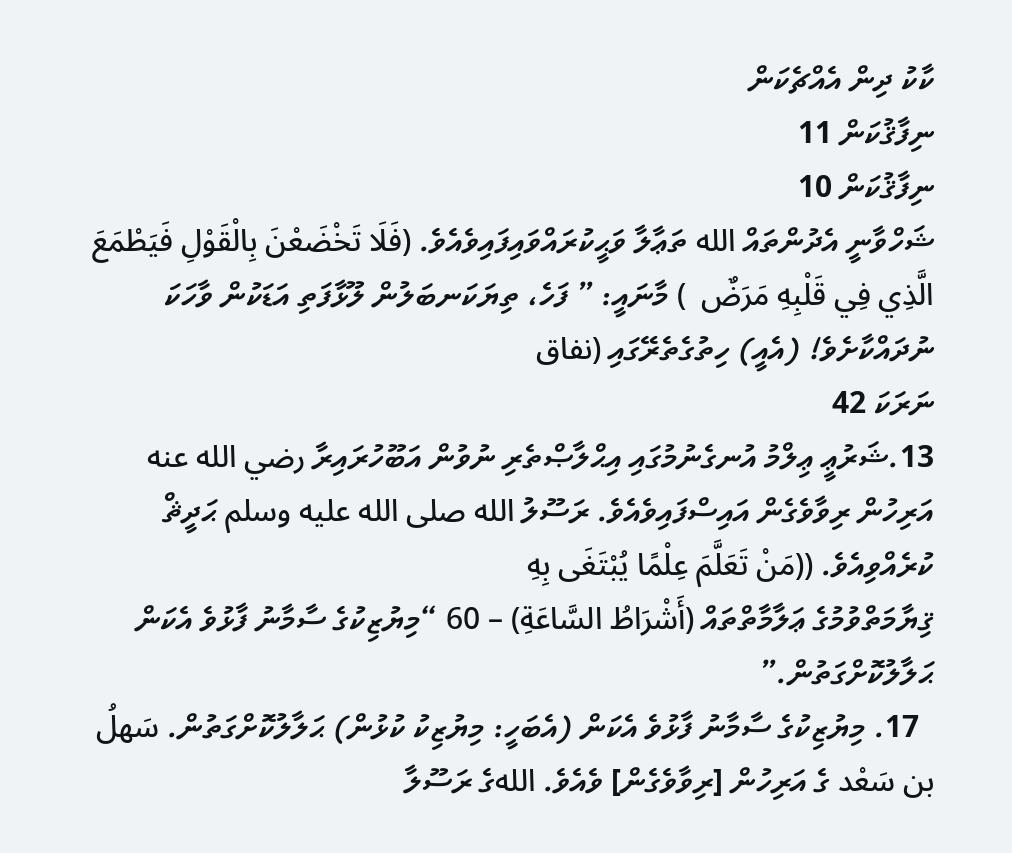ކާކު ދިން އެއްޗެކަން
ނިފާޤުކަން 11
ނިފާޤުކަން 10
ޝަހްވާނީ އެދުންތައް الله ތަޢާލާ ވަޙީކުރައްވައިފައިވެއެވެ. (فَلَا تَخْضَعْنَ بِالْقَوْلِ فَيَطْمَعَ الَّذِي فِي قَلْبِهِ مَرَضٌ  ) މާނައީ: ” ފަހެ، ތިޔަކަނބަލުން ލޫޅާފަތި އަޑަކުން ވާހަކަ ނުދައްކާށެވެ! (އެއީ) ހިތުގެތެރޭގައި (نفاق
ނަރަކަ 42
13.ޝަރުޢީ ޢިލްމު އުނގެނުމުގައި އިޙްލާޞްތެރި ނުވުން އަބޫހުރައިރާ رضي الله عنه  އަރިހުން ރިވާވެގެން އައިސްފައިވެއެވެ. ރަސޫލު الله صلى الله عليه وسلم ޙަދީޘް ކުރެއްވިއެވެ. ((مَنْ تَعَلَّمَ عِلْمًا يُبْتَغَى بِهِ
ޤިޔާމަތްވުމުގެ ޢަލާމާތްތައް (أَشْرَاطُ السَّاعَةِ) – 60 “މިޔުޒިކުގެ ސާމާނު ފާޅުވެ އެކަން ޙަލާލުކޮށްގަތުން.”
  17. މިޔުޒިކުގެ ސާމާނު ފާޅުވެ އެކަން (އެބަހީ: މިޔުޒިކު ކުޅުން) ޙަލާލުކޮށްގަތުން. سَهلُ بن سَعْد ގެ އަރިހުން [ރިވާވެގެން] ވެއެވެ. اللهގެ ރަސޫލާ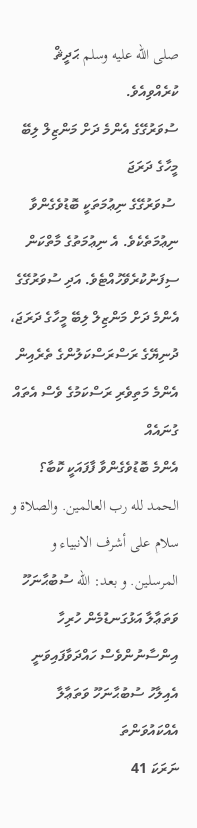صلى الله عليه وسلم ޙަދީޘް ކުރެއްވިއެވެ.
ސުވަރުގޭގެ އެންމެ ދަށް މަންޒިލް ލިބޭ މީހާގެ ދަރަޖަ
 ސުވަރުގޭގެ ނިޢުމަތަކީ ބޮޑުވެގެންވާ ނިޢުމަތެކެވެ. އެ ނިޢުމަތުގެ މާތްކަން ސިފަނުކުރެވޭހުއްޓެވެ. އަދި ސުވަރުގޭގެ އެންމެ ދަށް މަންޒިލް ލިބޭ މީހާގެ ދަރަޖަ، ދުނިޔޭގެ ރަސްރަސްކަލުންގެ ތެރެއިން އެންމެ މަތިވެރި ރަސްކަމުގެ ވެސް އެތައް ގުނައެއް
އެންމެ ބޮޑުވެގެންވާ ފާފައަކީ ކޮބާ؟
الحمد لله رب العالمين. والصلاة و سلام على أشرف الانبياء و المرسلين. و بعد: الله ސުބުޙާނަހޫ ވަތަޢާލާ އަޅުގަނޑުމެން ހުރިހާ އިންސާނުންވެސް ހައްދަވާފައިވަނީ އެއިލާހު ސުބުޙާނަހޫ ވަތަޢާލާ އެއްކައުވަންތަ
ނަރަކަ 41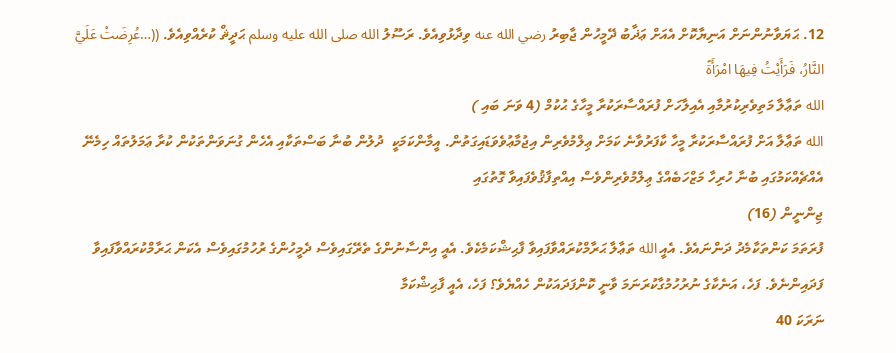12. ޙަޔަވާނުންނަށް އަނިޔާކޮށް އެއަށް ޢަޛާބު ދޭމީހުން ޖާބިރު رضي الله عنه ވިދާޅުވިއެވެ. ރަސޫލު الله صلى الله عليه وسلم ޙަދީޘް ކުރެއްވިއެވެ. ((…عُرِضَتْ عَلَيَّ النَّارُ، فَرَأَيْتُ فِيهَا امْرَأَةً
الله ތަޢާލާ މަތިވެރިކުރުމާއި އެއިލާހަށް ފުރައްސާރަކުރާ މީހާގެ ޙުކުމް (4 ވަނަ ބައި )
الله ތަޢާލާ އަށް ފުރައްސާރަކުރާ މީހާ ކާފަރުވާނެ ކަމަށް ޢިލްމުވެރިން އިޖުމާޢުވެވަޑައިގަތުން. އީމާންކަމަކީ  ދުލުން ބުނާ ބަސްތަކާއި އެހެން ގުނަވަންތަކުން ކުރާ ޢަމަލުތައް ހިމެނޭ އެއްޗެއްކަމުގައި ބުނާ ހުރިހާ މަޒްހަބެއްގެ ޢިލްމުވެރިންވެސް އިއްތިފާޤުވެފައިވާ ގޮތުގައި
ޖިންނީން (16)
ފުރަތަމަ ކަންތަކާމެދު ދަންނައެވެ. އެއީ الله ތަޢާލާ ޙަރާމްކުރައްވާފައިވާ ފާޙިޝްކަމެކެވެ. އެއީ އިންސާނުންގެ ތެރޭގައިވެސް ދެމީހުންގެ ރުހުމުގައިވެސް އެކަން ޙަރާމްކުރައްވާފައިވާ ފަދައިންނެވެ. ފަހެ، އަނެކާގެ ނުރުހުމުގާކުރަނަމަ ވާނީ ކޮންފަދައަކުން ހެއްޔެވެ؟ ފަހެ، އެއީ ފާޙިޝްކަމާ
ނަރަކަ 40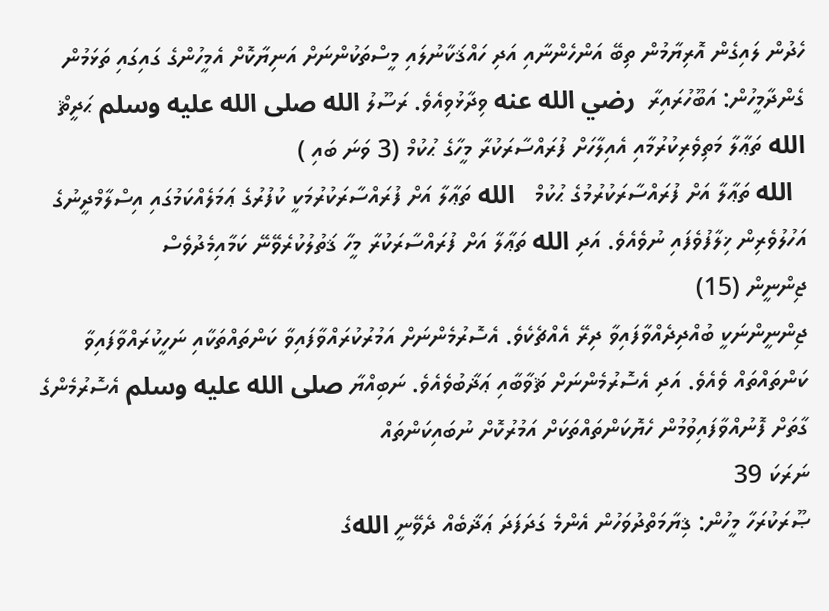ހެދުން ލައިގެން އޮރިޔާމުން ތިބޭ އަންހެންނާއި އަދި ހައްޤަކާނުލައި މީސްތަކުންނަށް އަނިޔާކޮށް އެމީހުންގެ ގައިގައި ތަޅަމުން ގެންދާމީހުން: އަބޫހުރައިރާ  رضي الله عنه ވިދާޅުވިއެވެ. ރަސޫލު الله صلى الله عليه وسلم ޙަދީޘް
الله ތަޢާލާ މަތިވެރިކުރުމާއި އެއިލާހަށް ފުރައްސާރަކުރާ މީހާގެ ޙުކުމް (3 ވަނަ ބައި )
  الله ތަޢާލާ އަށް ފުރައްސާރަކުރުމުގެ ޙުކުމް   الله ތަޢާލާ އަށް ފުރައްސާރަކުރުމަކީ ކުފުރުގެ ޢަމަލެއްކަމުގައި އިސްލާމްދީނުގެ އަހުލުވެރިން ޚިލާފުވެފައި ނުވެއެވެ. އަދި الله ތަޢާލާ އަށް ފުރައްސާރަކުރާ މީހާ ޤަތުލުކުރެވޭނޭ ކަމާއިމެދުވެސް
ޖިންނީން (15)
ޖިންނީންނަކީ ބުއްދިދެއްވާފައިވާ ދިރޭ އެއްޗެކެވެ. އެސޮރުމެންނަށް އަމުރުކުރައްވާފައިވާ ކަންތައްތަކާއި ނަހީކުރައްވާފައިވާ ކަންތައްތައް ވެއެވެ. އަދި އެސޮރުމެންނަށް ޘަވާބާއި ޢަޛާބުވެއެވެ. ނަބިއްޔާ صلى الله عليه وسلم އެސޮރުމެންގެ ގާތަށް ފޮނުއްވާފައިވުމުން ހެޔޮކަންތައްތަކަށް އަމުރުކޮށް ނުބައިކަންތައް
ނަރަކަ 39
ޞޫރަކުރަހާ މީހުން: ޤިޔާމަތްދުވަހުން އެންމެ ގަދަފަދަ ޢަޛާބެއް ދެވޭނީ اللهގެ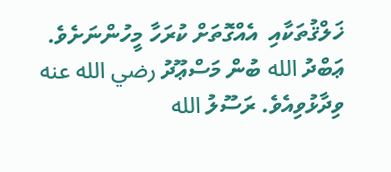ޚަލްޤުތަކާއި  އެއްގޮތަށް ކުރަހާ މީހުންނަށެވެ. ޢަބްދު الله ބުން މަސްޢޫދު رضي الله عنه ވިދާޅުވިއެވެ. ރަސޫލު الله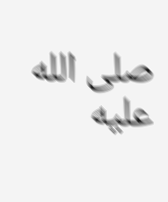صلى الله عليه